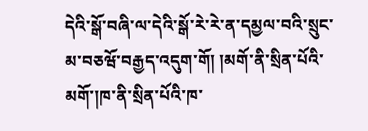དེའི་སྒོ་བཞི་ལ་དེའི་སྒོ་རེ་རེ་ན་དམྱལ་བའི་སྲུང་མ་བཅཝོ་བརྒྱད་འདུག་གོ། །མགོ་ནི་སྲིན་པོའི་མགོ་།ཁ་ནི་སྲིན་པོའི་ཁ་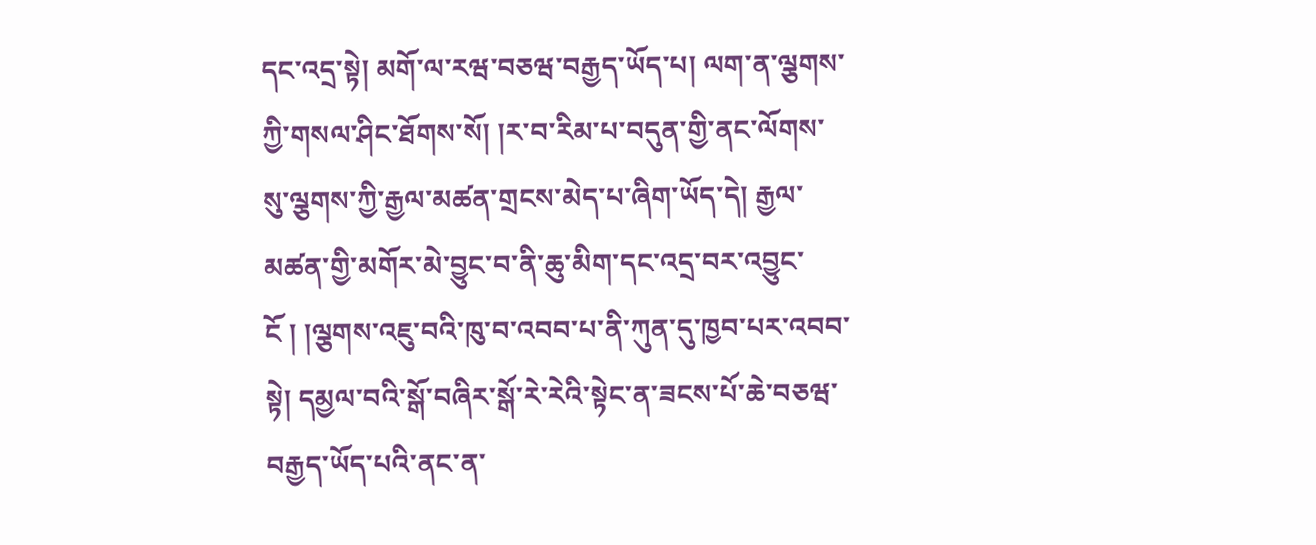དང་འདྲ་སྟེ། མགོ་ལ་རཝ་བཅཝ་བརྒྱད་ཡོད་པ། ལག་ན་ལྕགས་ཀྱི་གསལ་ཤིང་ཐོགས་སོ། །ར་བ་རིམ་པ་བདུན་གྱི་ནང་ལོགས་སུ་ལྕགས་ཀྱི་རྒྱལ་མཚན་གྲངས་མེད་པ་ཞིག་ཡོད་དེ། རྒྱལ་མཚན་གྱི་མགོར་མེ་བྱུང་བ་ནི་ཆུ་མིག་དང་འདྲ་བར་འབྱུང་ངོ ། །ལྕགས་འཇུ་བའི་ཁུ་བ་འབབ་པ་ནི་ཀུན་དུ་ཁྱབ་པར་འབབ་སྟེ། དམྱལ་བའི་སྒོ་བཞིར་སྒོ་རེ་རེའི་སྟེང་ན་ཟངས་པོ་ཆེ་བཅཝ་བརྒྱད་ཡོད་པའི་ནང་ན་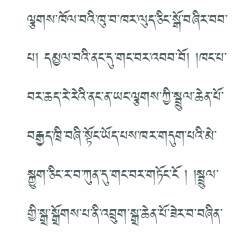ལྕགས་ཁོལ་བའི་ཁུ་བ་ཁར་ལུད་ཅིང་སྒོ་བཞིར་བབ་པ། དམྱལ་བའི་ནང་དུ་གང་བར་འབབ་བོ། །ཁང་པ་བར་ཆད་རེ་རེའི་ནང་ན་ཡང་ལྕགས་ཀྱི་སྦྲུལ་ཆེན་པོ་བརྒྱད་ཁྲི་བཞི་སྟོང་ཡོད་པས་ཁར་གདུག་པའི་མེ་སྐྱུག་ཅིང་ར་བ་ཀུན་དུ་གང་བར་གཏོང་ངོ ། །སྦྲུལ་གྱི་སྒྲ་སྒྲོགས་པ་ནི་འབྲུག་སྒྲ་ཆེན་པོ་ཟེར་བ་བཞིན་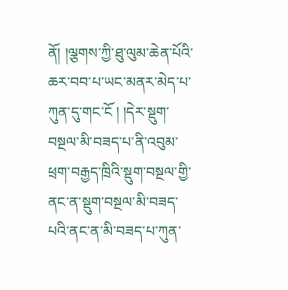ནོ། །ལྕགས་ཀྱི་ཐུ་ལུམ་ཆེན་པོའི་ཆར་བབ་པ་ཡང་མནར་མེད་པ་ཀུན་དུ་གང་ངོ ། །དེར་སྡུག་བསྔལ་མི་བཟད་པ་ནི་འབུམ་ཕྲག་བརྒྱད་ཁྲིའི་སྡུག་བསྔལ་གྱི་ནང་ན་སྡུག་བསྔལ་མི་བཟད་པའི་ནང་ན་མི་བཟད་པ་ཀུན་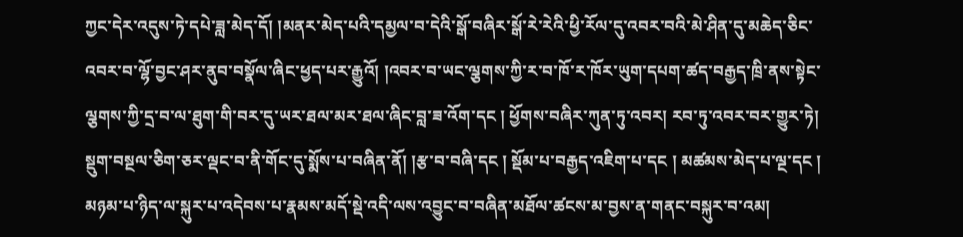ཀྱང་དེར་འདུས་ཏེ་དཔེ་ཟླ་མེད་དོ། །མནར་མེད་པའི་དམྱལ་བ་དེའི་སྒོ་བཞིར་སྒོ་རེ་རེའི་ཕྱི་རོལ་དུ་འབར་བའི་མེ་ཤིན་དུ་མཆེད་ཅིང་འབར་བ་ལྷོ་བྱང་ཤར་ནུབ་བསྣོལ་ཞིང་ཕྱད་པར་རྒྱུའོ། །འབར་བ་ཡང་ལྕགས་ཀྱི་ར་བ་ཁོ་ར་ཁོར་ཡུག་དཔག་ཚད་བརྒྱད་ཁྲི་ནས་སྟེང་ལྕགས་ཀྱི་དྲ་བ་ལ་ཐུག་གི་བར་དུ་ཡར་ཐལ་མར་ཐལ་ཞིང་བླ་ཟ་འོག་དང ། ཕྱོགས་བཞིར་ཀུན་ཏུ་འབར། རབ་ཏུ་འབར་བར་གྱུར་ཏེ། སྡུག་བསྔལ་ཅིག་ཅར་ལྡང་བ་ནི་གོང་དུ་སྨོས་པ་བཞིན་ནོ། །རྩ་བ་བཞི་དང ། སྡོམ་པ་བརྒྱད་འཇིག་པ་དང ། མཚམས་མེད་པ་ལྔ་དང ། མཉམ་པ་ཉིད་ལ་སྐུར་པ་འདེབས་པ་རྣམས་མདོ་སྡེ་འདི་ལས་འབྱུང་བ་བཞིན་མཐོལ་ཚངས་མ་བྱས་ན་གནང་བསྐུར་བ་འམ།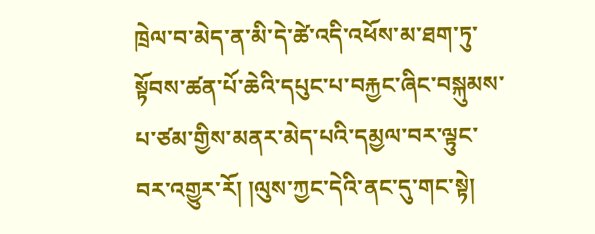ཁྲེལ་བ་མེད་ན་མི་དེ་ཚེ་འདི་འཕོས་མ་ཐག་ཏུ་སྟོབས་ཚན་པོ་ཆེའི་དཔུང་པ་བརྐྱང་ཞིང་བསྐུམས་པ་ཙམ་གྱིས་མནར་མེད་པའི་དམྱལ་བར་ལྟུང་བར་འགྱུར་རོ། །ལུས་ཀྱང་དེའི་ནང་དུ་གང་སྟེ།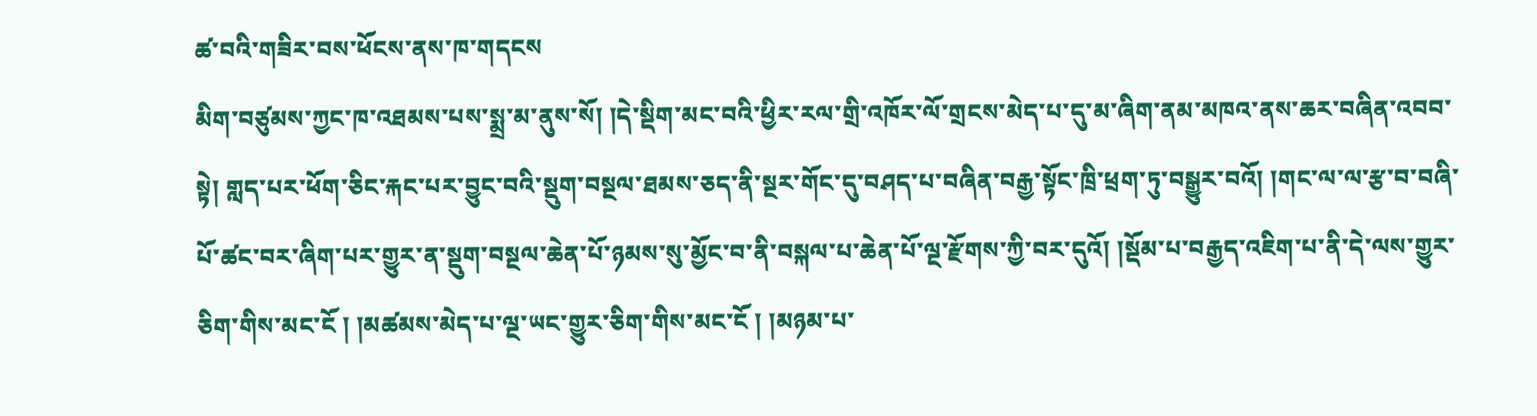ཚ་བའི་གཟིར་བས་ཕོངས་ནས་ཁ་གདངས
མིག་བཙུམས་ཀྱང་ཁ་འཐམས་པས་སྨྲ་མ་ནུས་སོ། །དེ་སྡིག་མང་བའི་ཕྱིར་རལ་གྲི་འཁོར་ལོ་གྲངས་མེད་པ་དུ་མ་ཞིག་ནམ་མཁའ་ནས་ཆར་བཞིན་འབབ་སྟེ། གླད་པར་ཕོག་ཅིང་རྐང་པར་བྱུང་བའི་སྡུག་བསྔལ་ཐམས་ཅད་ནི་སྔར་གོང་དུ་བཤད་པ་བཞིན་བརྒྱ་སྟོང་ཁྲི་ཕྲག་ཏུ་བསྒྱུར་བའོ། །གང་ལ་ལ་རྩ་བ་བཞི་པོ་ཚང་བར་ཞིག་པར་གྱུར་ན་སྡུག་བསྔལ་ཆེན་པོ་ཉམས་སུ་མྱོང་བ་ནི་བསྐལ་པ་ཆེན་པོ་ལྔ་རྫོགས་ཀྱི་བར་དུའོ། །སྡོམ་པ་བརྒྱད་འཇིག་པ་ནི་དེ་ལས་གྱུར་ཅིག་གིས་མང་ངོ ། །མཚམས་མེད་པ་ལྔ་ཡང་གྱུར་ཅིག་གིས་མང་ངོ ། །མཉམ་པ་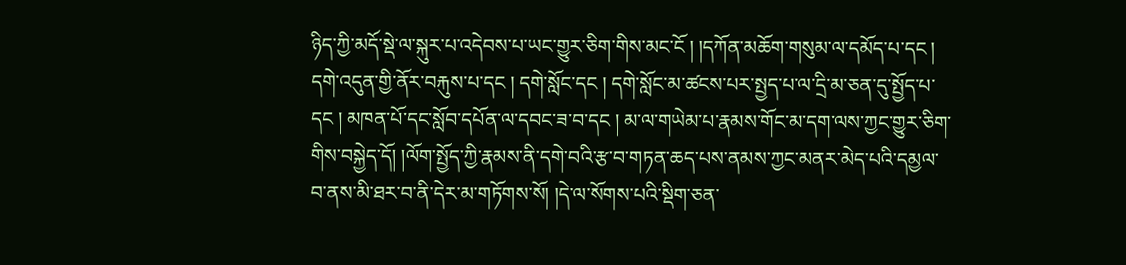ཉིད་ཀྱི་མདོ་སྡེ་ལ་སྐུར་པ་འདེབས་པ་ཡང་གྱུར་ཅིག་གིས་མང་ངོ ། །དཀོན་མཆོག་གསུམ་ལ་དམོད་པ་དང ། དགེ་འདུན་གྱི་ནོར་བརྐུས་པ་དང ། དགེ་སློང་དང ། དགེ་སློང་མ་ཚངས་པར་སྤྱད་པ་ལ་དྲི་མ་ཅན་དུ་སྤྱོད་པ་དང ། མཁན་པོ་དང་སློབ་དཔོན་ལ་དབང་ཟ་བ་དང ། མ་ལ་གཡེམ་པ་རྣམས་གོང་མ་དག་ལས་ཀྱང་གྱུར་ཅིག་གིས་བསྐྱེད་དོ། །ལོག་སྤྱོད་ཀྱི་རྣམས་ནི་དགེ་བའི་རྩ་བ་གཏན་ཆད་པས་ནམས་ཀྱང་མནར་མེད་པའི་དམྱལ་བ་ནས་མི་ཐར་བ་ནི་དེར་མ་གཏོགས་སོ། །དེ་ལ་སོགས་པའི་སྡིག་ཅན་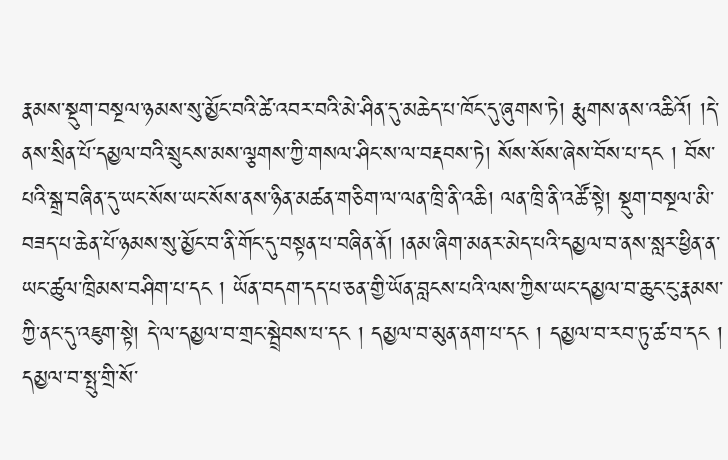རྣམས་སྡུག་བསྔལ་ཉམས་སུ་མྱོང་བའི་ཚེ་འབར་བའི་མེ་ཤིན་དུ་མཆེད་པ་ཁོང་དུ་ཞུགས་ཏེ། རྨུགས་ནས་འཆིའོ། །དེ་ནས་སྲིན་པོ་དམྱལ་བའི་སྲུངས་མས་ལྕགས་ཀྱི་གསལ་ཤིང་ས་ལ་བརྡབས་ཏེ། སོས་སོས་ཞེས་བོས་པ་དང ། བོས་པའི་སྒྲ་བཞིན་དུ་ཡང་སོས་ཡང་སོས་ནས་ཉིན་མཚན་གཅིག་ལ་ལན་ཁྲི་ནི་འཆི། ལན་ཁྲི་ནི་འཚོ་སྟེ། སྡུག་བསྔལ་མི་བཟད་པ་ཆེན་པོ་ཉམས་སུ་མྱོང་བ་ནི་གོང་དུ་བསྟན་པ་བཞིན་ནོ། །ནམ་ཞིག་མནར་མེད་པའི་དམྱལ་བ་ནས་སླར་ཕྱིན་ན་ཡང་ཚུལ་ཁྲིམས་བཤིག་པ་དང ། ཡོན་བདག་དད་པ་ཅན་གྱི་ཡོན་བླངས་པའི་ལས་ཀྱིས་ཡང་དམྱལ་བ་ཆུང་ངུ་རྣམས་ཀྱི་ནང་དུ་འཇུག་སྟེ། དེ་ལ་དམྱལ་བ་གྲང་སྦྲེབས་པ་དང ། དམྱལ་བ་མུན་ནག་པ་དང ། དམྱལ་བ་རབ་ཏུ་ཚ་བ་དང ། དམྱལ་བ་སྤུ་གྲི་སོ་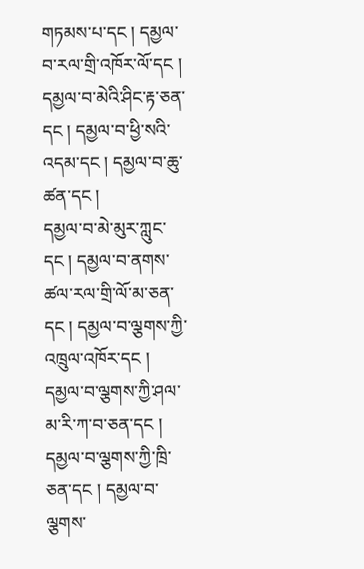གཏམས་པ་དང ། དམྱལ་བ་རལ་གྲི་འཁོར་ལོ་དང ། དམྱལ་བ་མེའི་ཤིང་རྟ་ཅན་དང ། དམྱལ་བ་ཕྱི་སའི་འདམ་དང ། དམྱལ་བ་ཆུ་ཚན་དང །
དམྱལ་བ་མེ་མུར་ཀླུང་དང ། དམྱལ་བ་ནགས་ཚལ་རལ་གྲི་ལོ་མ་ཅན་དང ། དམྱལ་བ་ལྕགས་ཀྱི་འཁྲུལ་འཁོར་དང ། དམྱལ་བ་ལྕགས་ཀྱི་ཤལ་མ་རི་ཀ་བ་ཅན་དང ། དམྱལ་བ་ལྕགས་ཀྱི་ཁྲི་ཅན་དང ། དམྱལ་བ་ལྕགས་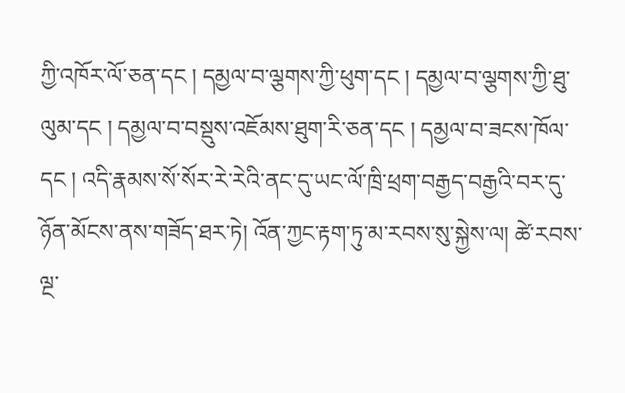ཀྱི་འཁོར་ལོ་ཅན་དང ། དམྱལ་བ་ལྕགས་ཀྱི་ཕུག་དང ། དམྱལ་བ་ལྕགས་ཀྱི་ཐུ་ལུམ་དང ། དམྱལ་བ་བསྡུས་འཇོམས་ཐུག་རི་ཅན་དང ། དམྱལ་བ་ཟངས་ཁོལ་དང ། འདི་རྣམས་སོ་སོར་རེ་རེའི་ནང་དུ་ཡང་ལོ་ཁྲི་ཕྲག་བརྒྱད་བརྒྱའི་བར་དུ་ཉོན་མོངས་ནས་གཟོད་ཐར་ཏེ། འོན་ཀྱང་རྟག་ཏུ་མ་རབས་སུ་སྐྱེས་ལ། ཚེ་རབས་ལྔ་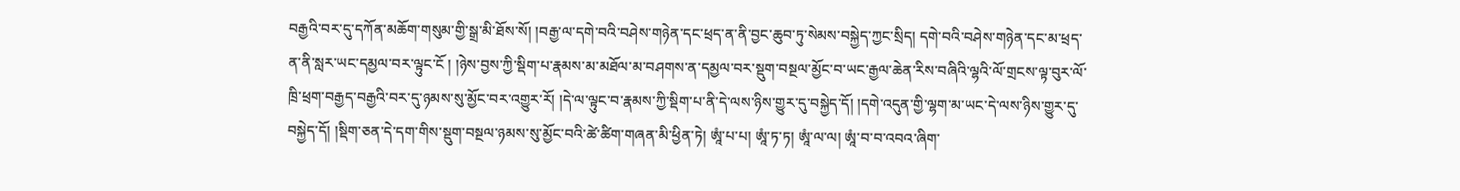བརྒྱའི་བར་དུ་དཀོན་མཆོག་གསུམ་གྱི་སྒྲ་མི་ཐོས་སོ། །བརྒྱ་ལ་དགེ་བའི་བཤེས་གཉེན་དང་ཕྲད་ན་ནི་བྱང་ཆུབ་ཏུ་སེམས་བསྐྱེད་ཀྱང་སྲིད། དགེ་བའི་བཤེས་གཉེན་དང་མ་ཕྲད་ན་ནི་སླར་ཡང་དམྱལ་བར་ལྟུང་ངོ ། །ཉེས་བྱས་ཀྱི་སྡིག་པ་རྣམས་མ་མཐོལ་མ་བཤགས་ན་དམྱལ་བར་སྡུག་བསྔལ་མྱོང་བ་ཡང་རྒྱལ་ཆེན་རིས་བཞིའི་ལྷའི་ལོ་གྲངས་ལྟ་བུར་ལོ་ཁྲི་ཕྲག་བརྒྱད་བརྒྱའི་བར་དུ་ཉམས་སུ་མྱོང་བར་འགྱུར་རོ། །དེ་ལ་ལྟུང་བ་རྣམས་ཀྱི་སྡིག་པ་ནི་དེ་ལས་ཉིས་གྱུར་དུ་བསྐྱེད་དོ། །དགེ་འདུན་གྱི་ལྷག་མ་ཡང་དེ་ལས་ཉིས་གྱུར་དུ་བསྐྱེད་དོ། །སྡིག་ཅན་དེ་དག་གིས་སྡུག་བསྔལ་ཉམས་སུ་མྱོང་བའི་ཚེ་ཚིག་གཞན་མི་ཕྱིན་ཏེ། ཨཱཾ་པ་པ། ཨཱཾ་ཏ་ཏ། ཨཱཾ་ལ་ལ། ཨཱཾ་བ་བ་འབའ་ཞིག་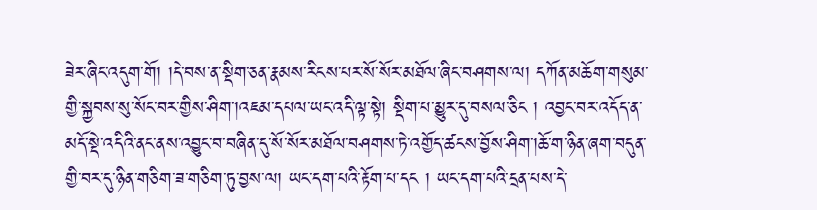ཟེར་ཞིང་འདུག་གོ། །དེ་བས་ན་སྡིག་ཅན་རྣམས་རིངས་པར་སོ་སོར་མཐོལ་ཞིང་བཤགས་ལ། དཀོན་མཆོག་གསུམ་གྱི་སྐྱབས་སུ་སོང་བར་གྱིས་ཤིག་།འཇམ་དཔལ་ཡང་འདི་ལྟ་སྟེ། སྡིག་པ་མྱུར་དུ་བསལ་ཅིང ། འབྱང་བར་འདོད་ན་མདོ་སྡེ་འདིའི་ནང་ནས་འབྱུང་བ་བཞིན་དུ་སོ་སོར་མཐོལ་བཤགས་ཏེ་འགྱོད་ཚངས་བྱོས་ཤིག་།ཆོ་ག་ཉིན་ཞག་བདུན་གྱི་བར་དུ་ཉིན་གཅིག་ཟ་གཅིག་ཏུ་བྱས་ལ། ཡང་དག་པའི་རྟོག་པ་དང ། ཡང་དག་པའི་དྲན་པས་དེ་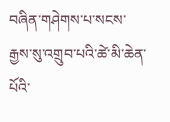བཞིན་གཤེགས་པ་སངས་རྒྱས་སུ་འགྲུབ་པའི་ཚེ་མི་ཆེན་པོའི་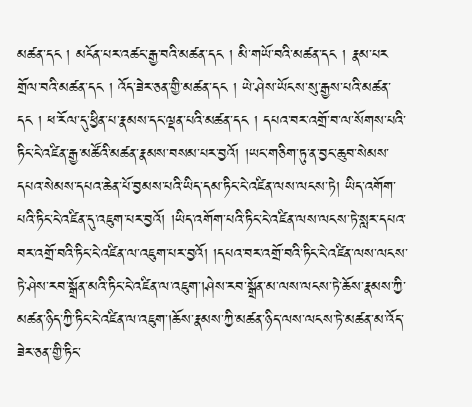མཚན་དང ། མངོན་པར་འཚང་རྒྱ་བའི་མཚན་དང ། མི་གཡོ་བའི་མཚན་དང ། རྣམ་པར
གྲོལ་བའི་མཚན་དང ། འོད་ཟེར་ཅན་གྱི་མཚན་དང ། ཡེ་ཤེས་ཡོངས་སུ་རྒྱས་པའི་མཚན་དང ། ཕ་རོལ་དུ་ཕྱིན་པ་རྣམས་དང་ལྡན་པའི་མཚན་དང ། དཔའ་བར་འགྲོ་བ་ལ་སོགས་པའི་ཏིང་ངེ་འཛིན་རྒྱ་མཚོའི་མཚན་རྣམས་བསམ་པར་བྱའོ། །ཡང་གཅིག་ཏུ་ན་བྱང་ཆུབ་སེམས་དཔའ་སེམས་དཔའ་ཆེན་པོ་བྱམས་པའི་ཡིད་དམ་ཏིང་ངེ་འཛིན་ལས་ལངས་ཏེ། ཡིད་འགོག་པའི་ཏིང་ངེ་འཛིན་དུ་འཇུག་པར་བྱའོ། །ཡིད་འགོག་པའི་ཏིང་ངེ་འཛིན་ལས་ལངས་ཏེ་སླར་དཔའ་བར་འགྲོ་བའི་ཏིང་ངེ་འཛིན་ལ་འཇུག་པར་བྱའོ། །དཔའ་བར་འགྲོ་བའི་ཏིང་ངེ་འཛིན་ལས་ལངས་ཏེ་ཤེས་རབ་སྒྲོན་མའི་ཏིང་ངེ་འཛིན་ལ་འཇུག་།ཤེས་རབ་སྒྲོན་མ་ལས་ལངས་ཏེ་ཆོས་རྣམས་ཀྱི་མཚན་ཉིད་ཀྱི་ཏིང་ངེ་འཛིན་ལ་འཇུག་།ཆོས་རྣམས་ཀྱི་མཚན་ཉིད་ལས་ལངས་ཏེ་མཚན་མ་འོད་ཟེར་ཅན་གྱི་ཏིང་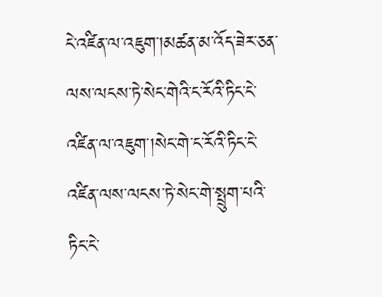ངེ་འཛིན་ལ་འཇུག་།མཚན་མ་འོད་ཟེར་ཅན་ལས་ལངས་ཏེ་སེང་གེའི་ང་རོའི་ཏིང་ངེ་འཛིན་ལ་འཇུག་།སེང་གེ་ང་རོའི་ཏིང་ངེ་འཛིན་ལས་ལངས་ཏེ་སེང་གེ་སྤྲུག་པའི་ཏིང་ངེ་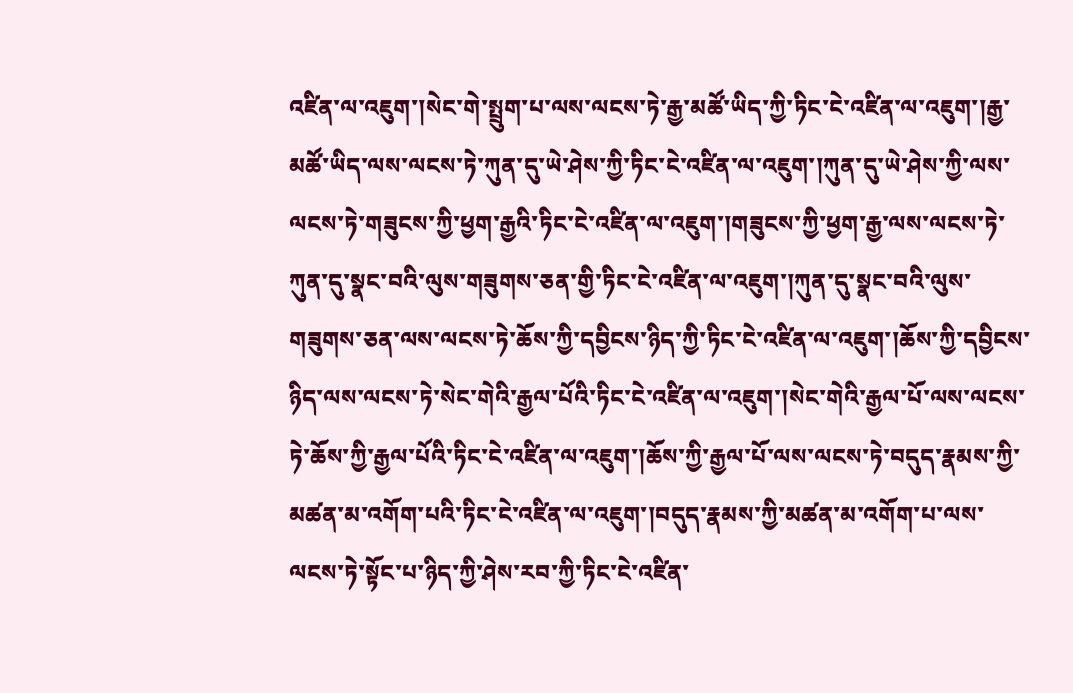འཛིན་ལ་འཇུག་།སེང་གེ་སྤྲུག་པ་ལས་ལངས་ཏེ་རྒྱ་མཚོ་ཡིད་ཀྱི་ཏིང་ངེ་འཛིན་ལ་འཇུག་།རྒྱ་མཚོ་ཡིད་ལས་ལངས་ཏེ་ཀུན་དུ་ཡེ་ཤེས་ཀྱི་ཏིང་ངེ་འཛིན་ལ་འཇུག་།ཀུན་དུ་ཡེ་ཤེས་ཀྱི་ལས་ལངས་ཏེ་གཟུངས་ཀྱི་ཕྱག་རྒྱའི་ཏིང་ངེ་འཛིན་ལ་འཇུག་།གཟུངས་ཀྱི་ཕྱག་རྒྱ་ལས་ལངས་ཏེ་ཀུན་དུ་སྣང་བའི་ལུས་གཟུགས་ཅན་གྱི་ཏིང་ངེ་འཛིན་ལ་འཇུག་།ཀུན་དུ་སྣང་བའི་ལུས་གཟུགས་ཅན་ལས་ལངས་ཏེ་ཆོས་ཀྱི་དབྱིངས་ཉིད་ཀྱི་ཏིང་ངེ་འཛིན་ལ་འཇུག་།ཆོས་ཀྱི་དབྱིངས་ཉིད་ལས་ལངས་ཏེ་སེང་གེའི་རྒྱལ་པོའི་ཏིང་ངེ་འཛིན་ལ་འཇུག་།སེང་གེའི་རྒྱལ་པོ་ལས་ལངས་ཏེ་ཆོས་ཀྱི་རྒྱལ་པོའི་ཏིང་ངེ་འཛིན་ལ་འཇུག་།ཆོས་ཀྱི་རྒྱལ་པོ་ལས་ལངས་ཏེ་བདུད་རྣམས་ཀྱི་མཚན་མ་འགོག་པའི་ཏིང་ངེ་འཛིན་ལ་འཇུག་།བདུད་རྣམས་ཀྱི་མཚན་མ་འགོག་པ་ལས་ལངས་ཏེ་སྟོང་པ་ཉིད་ཀྱི་ཤེས་རབ་ཀྱི་ཏིང་ངེ་འཛིན་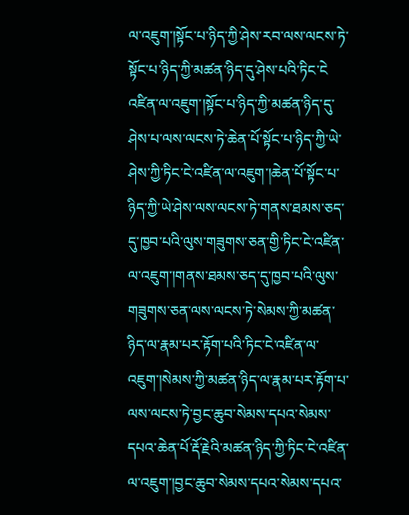ལ་འཇུག་།སྟོང་པ་ཉིད་ཀྱི་ཤེས་རབ་ལས་ལངས་ཏེ་སྟོང་པ་ཉིད་ཀྱི་མཚན་ཉིད་དུ་ཤེས་པའི་ཏིང་ངེ
འཛིན་ལ་འཇུག་།སྟོང་པ་ཉིད་ཀྱི་མཚན་ཉིད་དུ་ཤེས་པ་ལས་ལངས་ཏེ་ཆེན་པོ་སྟོང་པ་ཉིད་ཀྱི་ཡེ་ཤེས་ཀྱི་ཏིང་ངེ་འཛིན་ལ་འཇུག་།ཆེན་པོ་སྟོང་པ་ཉིད་ཀྱི་ཡེ་ཤེས་ལས་ལངས་ཏེ་གནས་ཐམས་ཅད་དུ་ཁྱབ་པའི་ལུས་གཟུགས་ཅན་གྱི་ཏིང་ངེ་འཛིན་ལ་འཇུག་།གནས་ཐམས་ཅད་དུ་ཁྱབ་པའི་ལུས་གཟུགས་ཅན་ལས་ལངས་ཏེ་སེམས་ཀྱི་མཚན་ཉིད་ལ་རྣམ་པར་རྟོག་པའི་ཏིང་ངེ་འཛིན་ལ་འཇུག་།སེམས་ཀྱི་མཚན་ཉིད་ལ་རྣམ་པར་རྟོག་པ་ལས་ལངས་ཏེ་བྱང་ཆུབ་སེམས་དཔའ་སེམས་དཔའ་ཆེན་པོ་རྡོ་རྗེའི་མཚན་ཉིད་ཀྱི་ཏིང་ངེ་འཛིན་ལ་འཇུག་།བྱང་ཆུབ་སེམས་དཔའ་སེམས་དཔའ་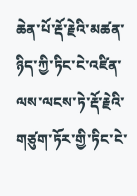ཆེན་པོ་རྡོ་རྗེའི་མཚན་ཉིད་ཀྱི་ཏིང་ངེ་འཛིན་ལས་ལངས་ཏེ་རྡོ་རྗེའི་གཙུག་ཏོར་གྱི་ཏིང་ངེ་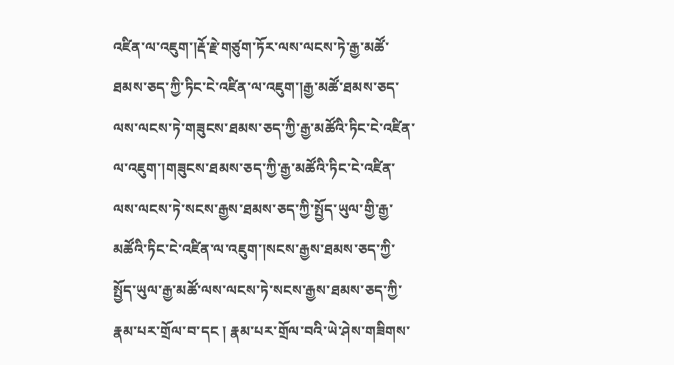འཛིན་ལ་འཇུག་།རྡོ་རྗེ་གཙུག་ཏོར་ལས་ལངས་ཏེ་རྒྱ་མཚོ་ཐམས་ཅད་ཀྱི་ཏིང་ངེ་འཛིན་ལ་འཇུག་།རྒྱ་མཚོ་ཐམས་ཅད་ལས་ལངས་ཏེ་གཟུངས་ཐམས་ཅད་ཀྱི་རྒྱ་མཚོའི་ཏིང་ངེ་འཛིན་ལ་འཇུག་།གཟུངས་ཐམས་ཅད་ཀྱི་རྒྱ་མཚོའི་ཏིང་ངེ་འཛིན་ལས་ལངས་ཏེ་སངས་རྒྱས་ཐམས་ཅད་ཀྱི་སྤྱོད་ཡུལ་གྱི་རྒྱ་མཚོའི་ཏིང་ངེ་འཛིན་ལ་འཇུག་།སངས་རྒྱས་ཐམས་ཅད་ཀྱི་སྤྱོད་ཡུལ་རྒྱ་མཚོ་ལས་ལངས་ཏེ་སངས་རྒྱས་ཐམས་ཅད་ཀྱི་རྣམ་པར་གྲོལ་བ་དང ། རྣམ་པར་གྲོལ་བའི་ཡེ་ཤེས་གཟིགས་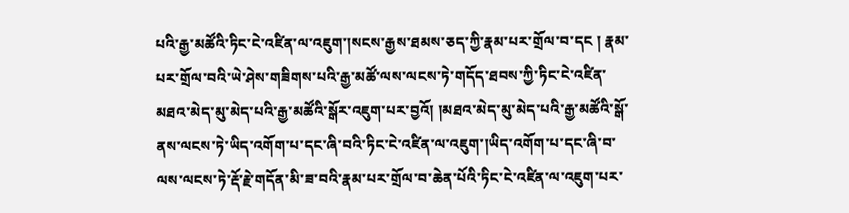པའི་རྒྱ་མཚོའི་ཏིང་ངེ་འཛིན་ལ་འཇུག་།སངས་རྒྱས་ཐམས་ཅད་ཀྱི་རྣམ་པར་གྲོལ་བ་དང ། རྣམ་པར་གྲོལ་བའི་ཡེ་ཤེས་གཟིགས་པའི་རྒྱ་མཚོ་ལས་ལངས་ཏེ་གདོད་ཐབས་ཀྱི་ཏིང་ངེ་འཛིན་མཐའ་མེད་མུ་མེད་པའི་རྒྱ་མཚོའི་སྒོར་འཇུག་པར་བྱའོ། །མཐའ་མེད་མུ་མེད་པའི་རྒྱ་མཚོའི་སྒོ་ནས་ལངས་ཏེ་ཡིད་འགོག་པ་དང་ཞི་བའི་ཏིང་ངེ་འཛིན་ལ་འཇུག་།ཡིད་འགོག་པ་དང་ཞི་བ་ལས་ལངས་ཏེ་རྡོ་རྗེ་གདོན་མི་ཟ་བའི་རྣམ་པར་གྲོལ་བ་ཆེན་པོའི་ཏིང་ངེ་འཛིན་ལ་འཇུག་པར་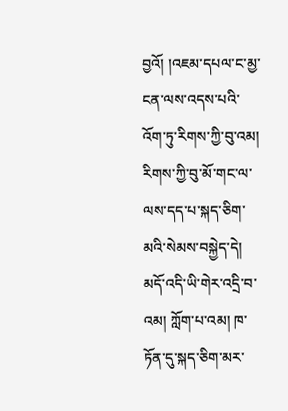བྱའོ། །འཇམ་དཔལ་ང་མྱ་ངན་ལས་འདས་པའི་འོག་ཏུ་རིགས་ཀྱི་བུ་འམ། རིགས་ཀྱི་བུ་མོ་གང་ལ་ལས་དད་པ་སྐད་ཅིག་མའི་སེམས་བསྐྱེད་དེ། མདོ་འདི་ཡི་གེར་འདྲི་བ་འམ། ཀློག་པ་འམ། ཁ་ཏོན་དུ་སྐད་ཅིག་མར་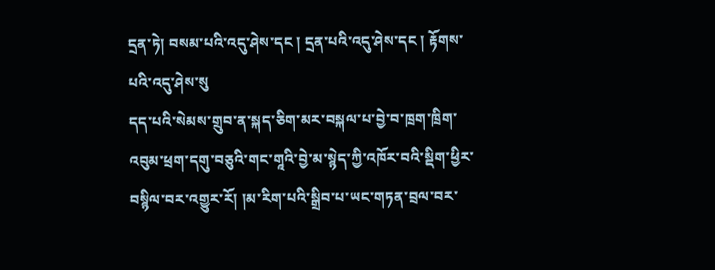དྲན་ཏེ། བསམ་པའི་འདུ་ཤེས་དང ། དྲན་པའི་འདུ་ཤེས་དང ། རྟོགས་པའི་འདུ་ཤེས་སུ
དད་པའི་སེམས་གྲུབ་ན་སྐད་ཅིག་མར་བསྐལ་པ་བྱེ་བ་ཁྲག་ཁྲིག་འབུམ་ཕྲག་དགུ་བཅུའི་གང་གཱའི་བྱེ་མ་སྙེད་ཀྱི་འཁོར་བའི་སྡིག་ཕྱིར་བསྙིལ་བར་འགྱུར་རོ། །མ་རིག་པའི་སྒྲིབ་པ་ཡང་གཏན་བྲལ་བར་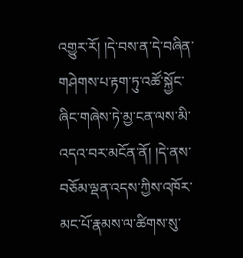འགྱུར་རོ། །དེ་བས་ན་དེ་བཞིན་གཤེགས་པ་རྟག་ཏུ་འཚོ་སྐྱོང་ཞིང་གཞེས་ཏེ་མྱ་ངན་ལས་མི་འདའ་བར་མངོན་ནོ། །དེ་ནས་བཅོམ་ལྡན་འདས་ཀྱིས་འཁོར་མང་པོ་རྣམས་ལ་ཚིགས་སུ་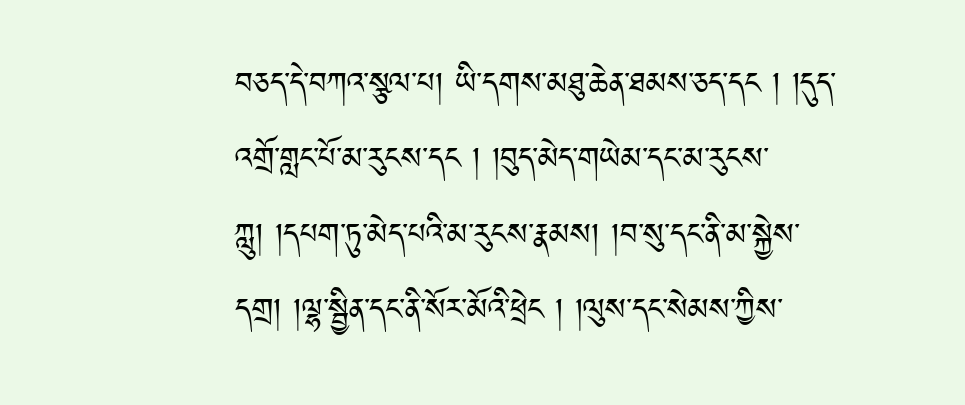བཅད་དེ་བཀའ་སྩལ་པ། ཡི་དགས་མཐུ་ཆེན་ཐམས་ཅད་དང ། །དུད་འགྲོ་གླང་པོ་མ་རུངས་དང ། །བུད་མེད་གཡེམ་དང་མ་རུངས་ཀླུ། །དཔག་ཏུ་མེད་པའི་མ་རུངས་རྣམས། །བ་སུ་དང་ནི་མ་སྐྱེས་དགྲ། །ལྷ་སྦྱིན་དང་ནི་སོར་མོའི་ཕྲེང ། །ལུས་དང་སེམས་ཀྱིས་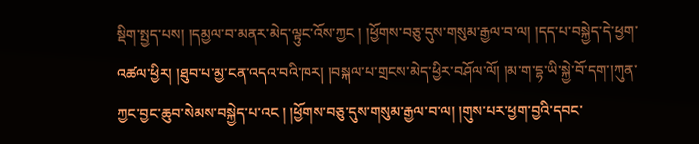སྡིག་སྤྱད་པས། །དམྱལ་བ་མནར་མེད་ལྟུང་འོས་ཀྱང ། །ཕྱོགས་བཅུ་དུས་གསུམ་རྒྱལ་བ་ལ། །དད་པ་བསྐྱེད་དེ་ཕྱག་འཚལ་ཕྱིར། །ཐུབ་པ་མྱ་ངན་འདའ་བའི་ཁར། །བསྐལ་པ་གྲངས་མེད་ཕྱིར་བཤོལ་ལོ། །མ་ག་དྷ་ཡི་སྐྱེ་བོ་དག་།ཀུན་ཀྱང་བྱང་ཆུབ་སེམས་བསྐྱེད་པ་འང ། །ཕྱོགས་བཅུ་དུས་གསུམ་རྒྱལ་བ་ལ། །གུས་པར་ཕྱག་བྱའི་དབང་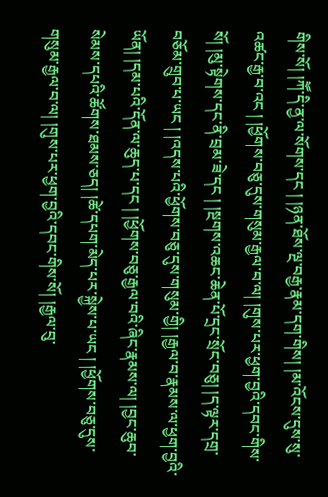གིས་སོ། །ཀཽ་དི་ནྱ་ལ་སོགས་དང ། །ཉན་ཐོས་ལྔ་བརྒྱ་རྣམ་དག་གིས། །མ་འོངས་དུས་སུ་འཚང་རྒྱ་བ་འང ། །ཕྱོགས་བཅུ་དུས་གསུམ་རྒྱལ་བ་ལ། །གུས་པར་ཕྱག་བྱའི་དབང་གིས་སོ། །མུ་སྟེགས་དང་ནི་བྲམ་ཟེ་དང ། །སྔགས་འཆང་ཆེན་པོ་དྲང་སྲོང་བཅུ། །ད་ལྟར་དགྲ་བཅོམ་གྲུབ་པ་ཡང ། །འདས་པའི་ཕྱོགས་བཅུ་དུས་གསུམ་གྱི། །རྒྱལ་བ་རྣམས་ལ་ཕྱག་བྱའི་ཡོན། །དམ་པའི་དོན་ལ་ཆུད་པ་དང ། །ཕྱོགས་བཅུ་རྒྱལ་བའི་ཞིང་རྣམས་ལ། །བྱང་ཆུབ་སེམས་དཔའི་ཚོགས་ཐམས་ཅད། །ཚེ་དཔག་མེད་པར་སྐྱེས་པ་ཡང ། །ཕྱོགས་བཅུ་དུས་གསུམ་རྒྱལ་བ་ལ། །གུས་པར་ཕྱག་བྱའི་དབང་གིས་སོ། །རྒྱལ་བུ་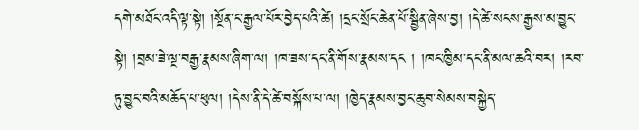དགེ་མཐོང་འདི་ལྟ་སྟེ། །སྔོན་ང་རྒྱལ་པོར་བྱེད་པའི་ཚེ། །དྲང་སྲོང་ཆེན་པོ་སྦྱིན་ཞེས་བྱ། །དེ་ཚེ་སངས་རྒྱས་མ་བྱུང་སྟེ། །བྲམ་ཟེ་ལྔ་བརྒྱ་རྣམས་ཞིག་ལ། །ཁ་ཟས་དང་ནི་གོས་རྣམས་དང ། །ཁང་ཁྱིམ་དང་ནི་མལ་ཆའི་བར། །རབ་ཏུ་བྱུང་བའི་མཆོད་པ་ཕུལ། །དེས་ནི་དེ་ཚེ་བསྐོས་པ་ལ། །ཁྱེད་རྣམས་བྱང་ཆུབ་སེམས་བསྐྱེད་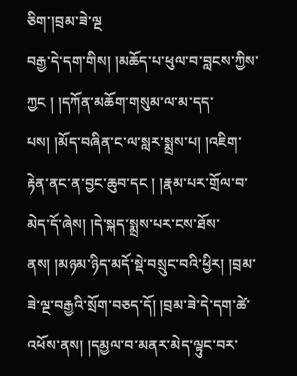ཅིག་།བྲམ་ཟེ་ལྔ
བརྒྱ་དེ་དག་གིས། །མཆོད་པ་ཕུལ་བ་བླངས་ཀྱིས་ཀྱང ། །དཀོན་མཆོག་གསུམ་ལ་མ་དད་པས། །མོད་བཞིན་ང་ལ་སླར་སྨྲས་པ། །འཇིག་རྟེན་ནང་ན་བྱང་ཆུབ་དང ། །རྣམ་པར་གྲོལ་བ་མེད་དོ་ཞེས། །དེ་སྐད་སྨྲས་པར་ངས་ཐོས་ནས། །མཉམ་ཉིད་མདོ་སྡེ་བསྲུང་བའི་ཕྱིར། །བྲམ་ཟེ་ལྔ་བརྒྱའི་སྲོག་བཅད་དོ། །བྲམ་ཟེ་དེ་དག་ཚེ་འཕོས་ནས། །དམྱལ་བ་མནར་མེད་ལྟུང་བར་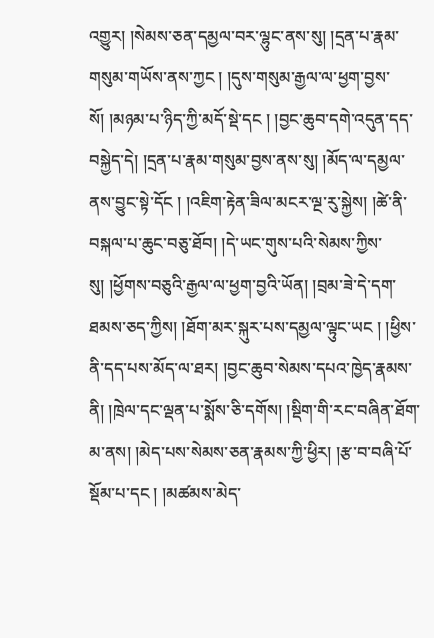འགྱུར། །སེམས་ཅན་དམྱལ་བར་ལྷུང་ནས་སུ། །དྲན་པ་རྣམ་གསུམ་གཡོས་ནས་ཀྱང ། །དུས་གསུམ་རྒྱལ་ལ་ཕྱག་བྱས་སོ། །མཉམ་པ་ཉིད་ཀྱི་མདོ་སྡེ་དང ། །བྱང་ཆུབ་དགེ་འདུན་དད་བསྐྱེད་དེ། །དྲན་པ་རྣམ་གསུམ་བྱས་ནས་སུ། །མོད་ལ་དམྱལ་ནས་བྱུང་སྟེ་དོང ། །འཇིག་རྟེན་ཟིལ་མངར་ལྔ་རུ་སྐྱེས། །ཚེ་ནི་བསྐལ་པ་ཆུང་བཅུ་ཐོབ། །དེ་ཡང་གུས་པའི་སེམས་ཀྱིས་སུ། །ཕྱོགས་བཅུའི་རྒྱལ་ལ་ཕྱག་བྱའི་ཡོན། །བྲམ་ཟེ་དེ་དག་ཐམས་ཅད་ཀྱིས། །ཐོག་མར་སྐུར་པས་དམྱལ་ལྟུང་ཡང ། །ཕྱིས་ནི་དད་པས་མོད་ལ་ཐར། །བྱང་ཆུབ་སེམས་དཔའ་ཁྱེད་རྣམས་ནི། །ཁྲེལ་དང་ལྡན་པ་སྨོས་ཅི་དགོས། །སྡིག་གི་རང་བཞིན་ཐོག་མ་ནས། །མེད་པས་སེམས་ཅན་རྣམས་ཀྱི་ཕྱིར། །རྩ་བ་བཞི་པོ་སྡོམ་པ་དང ། །མཚམས་མེད་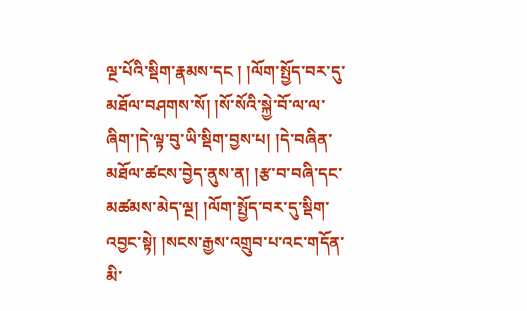ལྔ་པོའི་སྡིག་རྣམས་དང ། །ལོག་སྤྱོད་བར་དུ་མཐོལ་བཤགས་སོ། །སོ་སོའི་སྐྱེ་བོ་ལ་ལ་ཞིག་།དེ་ལྟ་བུ་ཡི་སྡིག་བྱས་པ། །དེ་བཞིན་མཐོལ་ཚངས་བྱེད་ནུས་ན། །རྩ་བ་བཞི་དང་མཚམས་མེད་ལྔ། །ལོག་སྤྱོད་བར་དུ་སྡིག་འབྱང་སྟེ། །སངས་རྒྱས་འགྲུབ་པ་འང་གདོན་མི་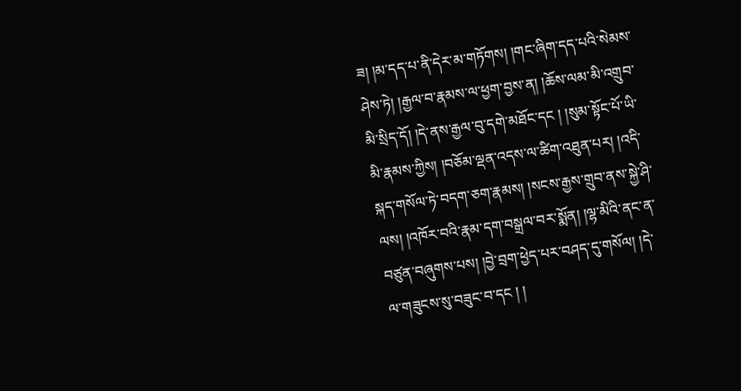ཟ། །མ་དད་པ་ནི་དེར་མ་གཏོགས། །གང་ཞིག་དད་པའི་སེམས་ཤེས་ཏེ། །རྒྱལ་བ་རྣམས་ལ་ཕྱག་བྱས་ན། །ཆོས་ལམ་མི་འགྲུབ་མི་སྲིད་དོ། །དེ་ནས་རྒྱལ་བུ་དགེ་མཐོང་དང ། །སུམ་སྟོང་པོ་ཡི་མི་རྣམས་ཀྱིས། །བཅོམ་ལྡན་འདས་ལ་ཚིག་འཐུན་པར། །འདི་སྐད་གསོལ་ཏེ་བདག་ཅག་རྣམས། །སངས་རྒྱས་གྲུབ་ནས་སྐྱེ་ཤི་ལས། །འཁོར་བའི་རྣམ་དག་བསྒྲལ་བར་སྨོན། །ལྷ་མིའི་ནང་ན་བཙུན་བཞུགས་པས། །བྱེ་བྲག་ཕྱེད་པར་བཤད་དུ་གསོལ། །དེ་ལ་གཟུངས་སུ་བཟུང་བ་དང ། །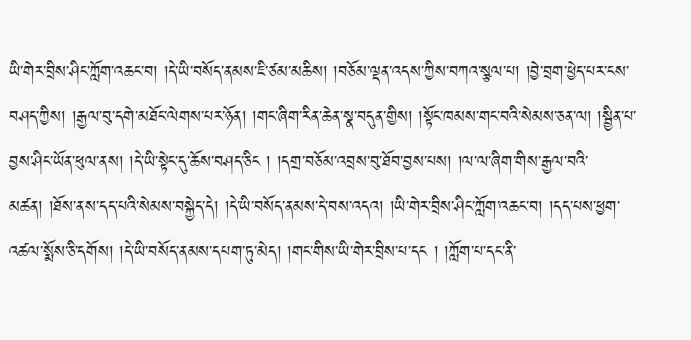ཡི་གེར་བྲིས་ཤིང་ཀློག་འཆང་བ། །དེ་ཡི་བསོད་ནམས་ཇི་ཙམ་མཆིས། །བཅོམ་ལྡན་འདས་ཀྱིས་བཀའ་སྩལ་པ། །བྱེ་བྲག་ཕྱེད་པར་ངས་བཤད་ཀྱིས། །རྒྱལ་བུ་དགེ་མཐོང་ལེགས་པར་ཉོན། །གང་ཞིག་རིན་ཆེན་སྣ་བདུན་གྱིས། །སྟོང་ཁམས་གང་བའི་སེམས་ཅན་ལ། །སྦྱིན་པ་བྱས་ཤིང་ཡོན་ཕུལ་ནས། །དེ་ཡི་སྟེང་དུ་ཆོས་བཤད་ཅིང ། །དགྲ་བཅོམ་འབྲས་བུ་ཐོབ་བྱས་པས། །ལ་ལ་ཞིག་གིས་རྒྱལ་བའི་མཚན། །ཐོས་ནས་དད་པའི་སེམས་བསྐྱེད་དེ། །དེ་ཡི་བསོད་ནམས་དེ་བས་འདའ། །ཡི་གེར་བྲིས་ཤིང་ཀློག་འཆང་བ། །དད་པས་ཕྱག་འཚལ་སྨོས་ཅི་དགོས། །དེ་ཡི་བསོད་ནམས་དཔག་ཏུ་མེད། །གང་གིས་ཡི་གེར་བྲིས་པ་དང ། །ཀློག་པ་དང་ནི་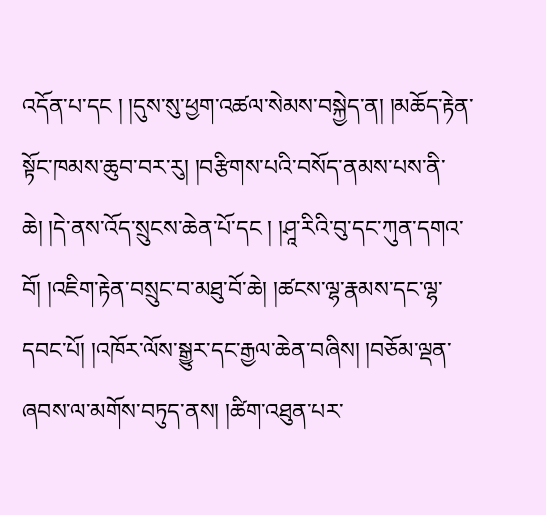འདོན་པ་དང ། །དུས་སུ་ཕྱག་འཚལ་སེམས་བསྐྱེད་ན། །མཆོད་རྟེན་སྟོང་ཁམས་ཆུབ་བར་རུ། །བརྩིགས་པའི་བསོད་ནམས་པས་ནི་ཆེ། །དེ་ནས་འོད་སྲུངས་ཆེན་པོ་དང ། །ཤཱ་རིའི་བུ་དང་ཀུན་དགའ་བོ། །འཇིག་རྟེན་བསྲུང་བ་མཐུ་བོ་ཆེ། །ཚངས་ལྷ་རྣམས་དང་ལྷ་དབང་པོ། །འཁོར་ལོས་སྒྱུར་དང་རྒྱལ་ཆེན་བཞིས། །བཅོམ་ལྡན་ཞབས་ལ་མགོས་བཏུད་ནས། །ཚིག་འཐུན་པར་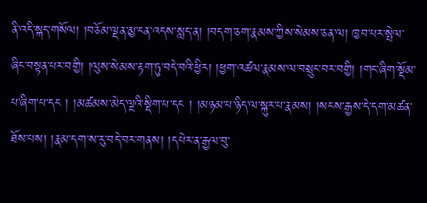ནི་འདི་སྐད་གསོལ། །བཅོམ་ལྡན་མྱ་ངན་འདས་སླད་ན། །བདག་ཅག་རྣམས་ཀྱིས་སེམས་ཅན་ལ། ཁྱབ་པར་སྤེལ་ཞིང་བསྟན་པར་བགྱི། །ལུས་སེམས་རྟག་ཏུ་བདེ་བའི་ཕྱིར། །ཕྱག་འཚལ་རྣམས་ལ་བསྲུང་བར་བགྱི། །གང་ཞིག་སྡོམ་པ་ཞིག་པ་དང ། །མཚམས་མེད་ལྔའི་སྡིག་པ་དང ། །མཉམ་པ་ཉིད་ལ་སྐུར་པ་རྣམས། །སངས་རྒྱས་དེ་དག་མཚན་ཐོས་པས། །རྣམ་དག་ས་རུ་བདེ་བར་གནས། །དཔེར་ན་རྒྱལ་བུ་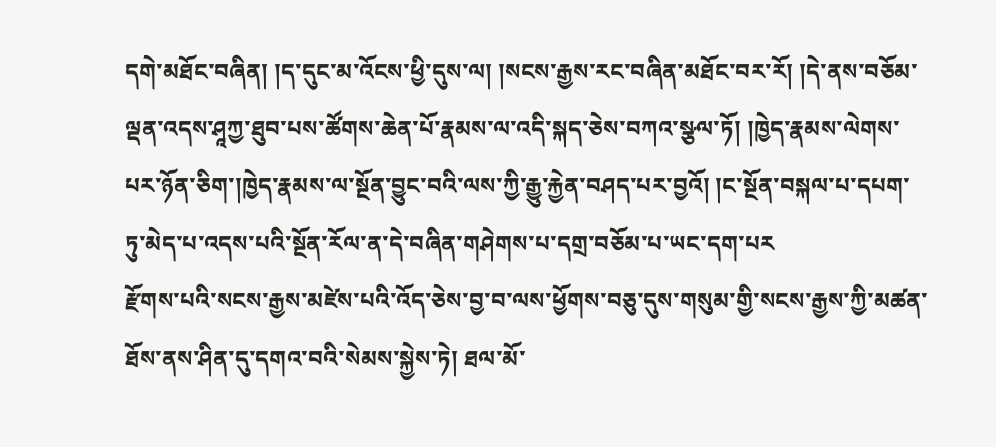དགེ་མཐོང་བཞིན། །ད་དུང་མ་འོངས་ཕྱི་དུས་ལ། །སངས་རྒྱས་རང་བཞིན་མཐོང་བར་རོ། །དེ་ནས་བཅོམ་ལྡན་འདས་ཤཱཀྱ་ཐུབ་པས་ཚོགས་ཆེན་པོ་རྣམས་ལ་འདི་སྐད་ཅེས་བཀའ་སྩལ་ཏོ། །ཁྱེད་རྣམས་ལེགས་པར་ཉོན་ཅིག་།ཁྱེད་རྣམས་ལ་སྔོན་བྱུང་བའི་ལས་ཀྱི་རྒྱུ་རྐྱེན་བཤད་པར་བྱའོ། །ང་སྔོན་བསྐལ་པ་དཔག་ཏུ་མེད་པ་འདས་པའི་སྔོན་རོལ་ན་དེ་བཞིན་གཤེགས་པ་དགྲ་བཅོམ་པ་ཡང་དག་པར
རྫོགས་པའི་སངས་རྒྱས་མཛེས་པའི་འོད་ཅེས་བྱ་བ་ལས་ཕྱོགས་བཅུ་དུས་གསུམ་གྱི་སངས་རྒྱས་ཀྱི་མཚན་ཐོས་ནས་ཤིན་དུ་དགའ་བའི་སེམས་སྐྱེས་ཏེ། ཐལ་མོ་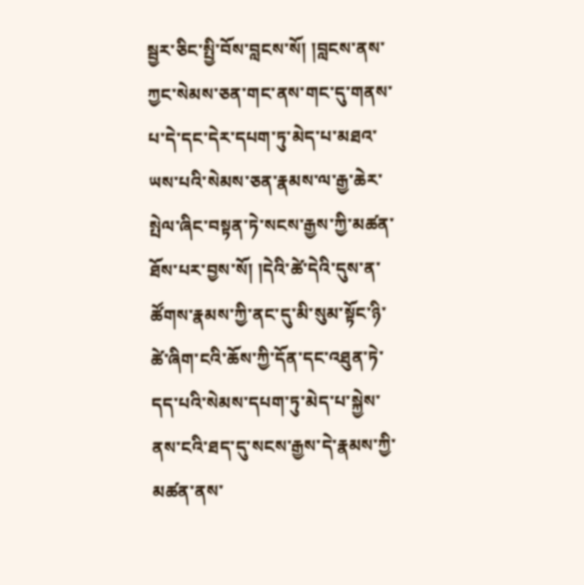སྦྱར་ཅིང་སྤྱི་བོས་བླངས་སོ། །བླངས་ནས་ཀྱང་སེམས་ཅན་གང་ནས་གང་དུ་གནས་པ་དེ་དང་དེར་དཔག་ཏུ་མེད་པ་མཐའ་ཡས་པའི་སེམས་ཅན་རྣམས་ལ་རྒྱ་ཆེར་སྤེལ་ཞིང་བསྟན་ཏེ་སངས་རྒྱས་ཀྱི་མཚན་ཐོས་པར་བྱས་སོ། །དེའི་ཚེ་དེའི་དུས་ན་ཚོགས་རྣམས་ཀྱི་ནང་དུ་མི་སུམ་སྟོང་ཉི་ཚེ་ཞིག་ངའི་ཆོས་ཀྱི་དོན་དང་འཐུན་ཏེ་དད་པའི་སེམས་དཔག་ཏུ་མེད་པ་སྐྱེས་ནས་ངའི་ཐད་དུ་སངས་རྒྱས་དེ་རྣམས་ཀྱི་མཚན་ནས་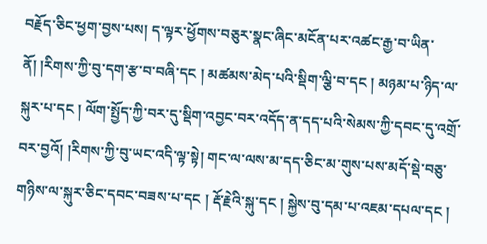བརྗོད་ཅིང་ཕྱག་བྱས་པས། ད་ལྟར་ཕྱོགས་བཅུར་སྣང་ཞིང་མངོན་པར་འཚང་རྒྱ་བ་ཡིན་ནོ། །རིགས་ཀྱི་བུ་དག་རྩ་བ་བཞི་དང ། མཚམས་མེད་པའི་སྡིག་ལྕི་བ་དང ། མཉམ་པ་ཉིད་ལ་སྐུར་པ་དང ། ལོག་སྤྱོད་ཀྱི་བར་དུ་སྡིག་འབྱང་བར་འདོད་ན་དད་པའི་སེམས་ཀྱི་དབང་དུ་འགྲོ་བར་བྱའོ། །རིགས་ཀྱི་བུ་ཡང་འདི་ལྟ་སྟེ། གང་ལ་ལས་མ་དད་ཅིང་མ་གུས་པས་མདོ་སྡེ་བཅུ་གཉིས་ལ་སྐུར་ཅིང་དབང་བཟས་པ་དང ། རྡོ་རྗེའི་སྐུ་དང ། སྐྱེས་བུ་དམ་པ་འཇམ་དཔལ་དང །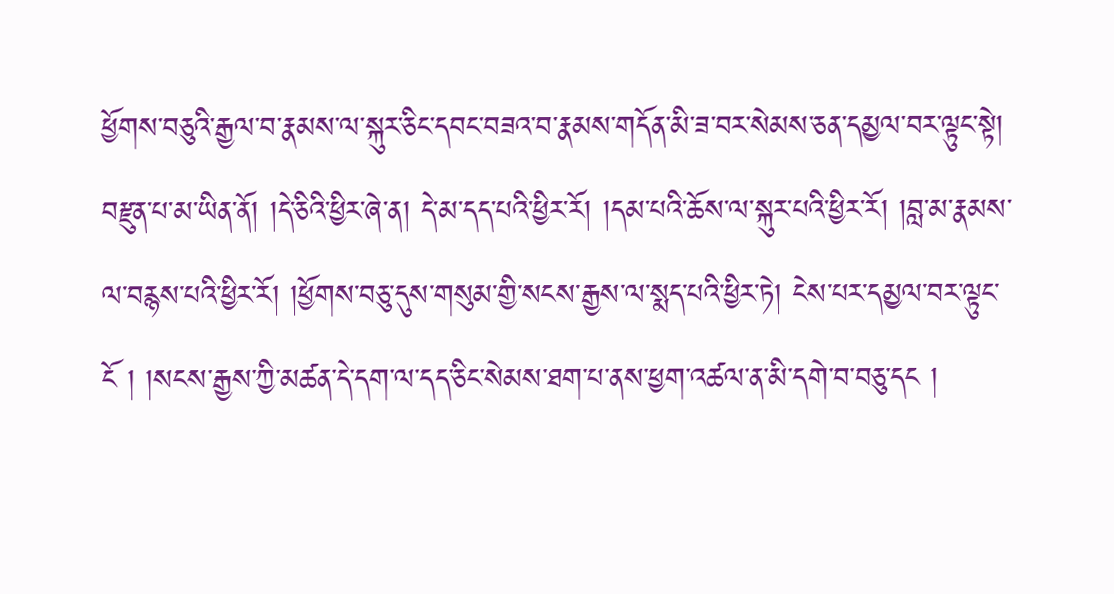ཕྱོགས་བཅུའི་རྒྱལ་བ་རྣམས་ལ་སྐུར་ཅིང་དབང་བཟའ་བ་རྣམས་གདོན་མི་ཟ་བར་སེམས་ཅན་དམྱལ་བར་ལྟུང་སྟེ། བརྫུན་པ་མ་ཡིན་ནོ། །དེ་ཅིའི་ཕྱིར་ཞེ་ན། དེ་མ་དད་པའི་ཕྱིར་རོ། །དམ་པའི་ཆོས་ལ་སྐུར་པའི་ཕྱིར་རོ། །བླ་མ་རྣམས་ལ་བརྙས་པའི་ཕྱིར་རོ། །ཕྱོགས་བཅུ་དུས་གསུམ་གྱི་སངས་རྒྱས་ལ་སྨད་པའི་ཕྱིར་ཏེ། ངེས་པར་དམྱལ་བར་ལྟུང་ངོ ། །སངས་རྒྱས་ཀྱི་མཚན་དེ་དག་ལ་དད་ཅིང་སེམས་ཐག་པ་ནས་ཕྱག་འཚལ་ན་མི་དགེ་བ་བཅུ་དང །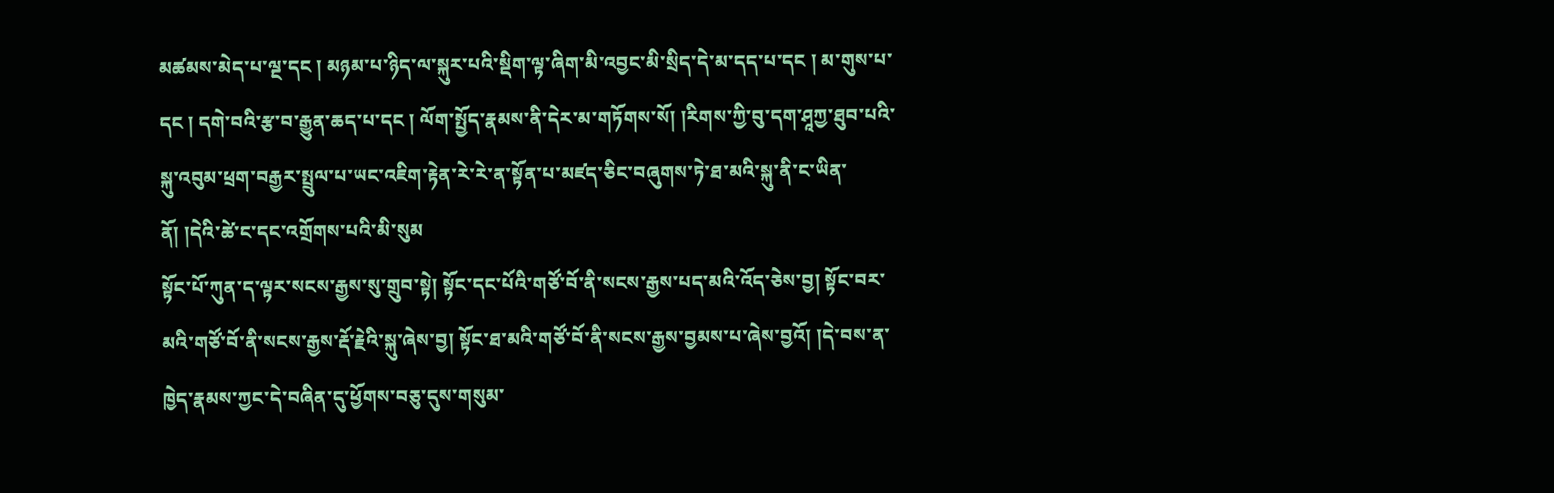མཚམས་མེད་པ་ལྔ་དང ། མཉམ་པ་ཉིད་ལ་སྐུར་པའི་སྡིག་ལྟ་ཞིག་མི་འབྱང་མི་སྲིད་དེ་མ་དད་པ་དང ། མ་གུས་པ་དང ། དགེ་བའི་རྩ་བ་རྒྱུན་ཆད་པ་དང ། ལོག་སྤྱོད་རྣམས་ནི་དེར་མ་གཏོགས་སོ། །རིགས་ཀྱི་བུ་དག་ཤཱཀྱ་ཐུབ་པའི་སྐུ་འབུམ་ཕྲག་བརྒྱར་སྤྲུལ་པ་ཡང་འཇིག་རྟེན་རེ་རེ་ན་སྟོན་པ་མཛད་ཅིང་བཞུགས་ཏེ་ཐ་མའི་སྐུ་ནི་ང་ཡིན་ནོ། །དེའི་ཚེ་ང་དང་འགྲོགས་པའི་མི་སུམ
སྟོང་པོ་ཀུན་ད་ལྟར་སངས་རྒྱས་སུ་གྲུབ་སྟེ། སྟོང་དང་པོའི་གཙོ་བོ་ནི་སངས་རྒྱས་པད་མའི་འོད་ཅེས་བྱ། སྟོང་བར་མའི་གཙོ་བོ་ནི་སངས་རྒྱས་རྡོ་རྗེའི་སྐུ་ཞེས་བྱ། སྟོང་ཐ་མའི་གཙོ་བོ་ནི་སངས་རྒྱས་བྱམས་པ་ཞེས་བྱའོ། །དེ་བས་ན་ཁྱེད་རྣམས་ཀྱང་དེ་བཞིན་དུ་ཕྱོགས་བཅུ་དུས་གསུམ་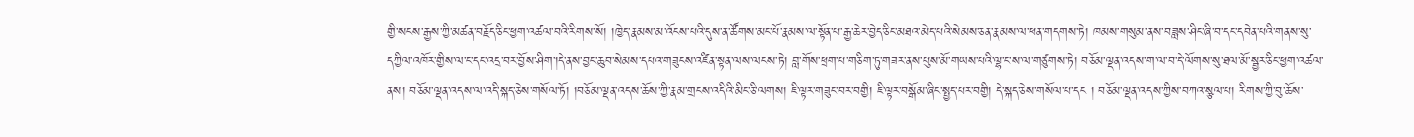གྱི་སངས་རྒྱས་ཀྱི་མཚན་བརྗོད་ཅིང་ཕྱག་འཚལ་བའི་རིགས་སོ། །ཁྱེད་རྣམས་མ་འོངས་པའི་དུས་ན་ཚོགས་མང་པོ་རྣམས་ལ་སྟོན་པ་རྒྱ་ཆེར་བྱེད་ཅིང་མཐའ་མེད་པའི་སེམས་ཅན་རྣམས་ལ་ཕན་གདགས་ཏེ། ཁམས་གསུམ་ནས་བཟླས་ཤིང་ཞི་བ་དང་དབེན་པའི་གནས་སུ་དཀྱིལ་འཁོར་གྱིས་ལ་ང་དང་འདྲ་བར་བྱོས་ཤིག་།དེ་ནས་བྱང་ཆུབ་སེམས་དཔའ་གཟུངས་འཛིན་སྟན་ལས་ལངས་ཏེ། བླ་གོས་ཕྲག་པ་གཅིག་ཏུ་གཟར་ནས་པུས་མོ་གཡས་པའི་ལྷ་ང་ས་ལ་གཙུགས་ཏེ། བཅོམ་ལྡན་འདས་ག་ལ་བ་དེ་ལོགས་སུ་ཐལ་མོ་སྦྱར་ཅིང་ཕྱག་འཚལ་ནས། བཅོམ་ལྡན་འདས་ལ་འདི་སྐད་ཅེས་གསོལ་ཏོ། །བཅོམ་ལྡན་འདས་ཆོས་ཀྱི་རྣམ་གྲངས་འདིའི་མིང་ཅི་ལགས། ཇི་ལྟར་གཟུང་བར་བགྱི། ཇི་ལྟར་བསྒོམ་ཞིང་སྤྱད་པར་བགྱི། དེ་སྐད་ཅེས་གསོལ་པ་དང ། བཅོམ་ལྡན་འདས་ཀྱིས་བཀའ་སྩལ་པ། རིགས་ཀྱི་བུ་ཆོས་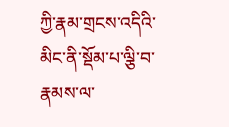ཀྱི་རྣམ་གྲངས་འདིའི་མིང་ནི་སྡོམ་པ་ལྕི་བ་རྣམས་ལ་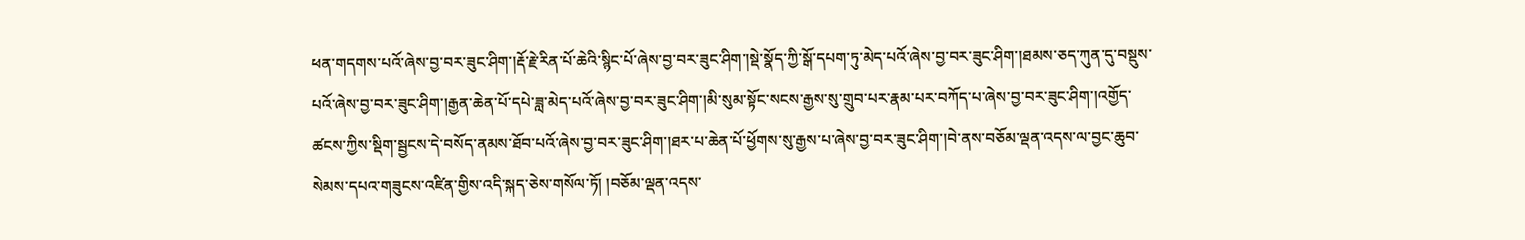ཕན་གདགས་པའོ་ཞེས་བྱ་བར་ཟུང་ཤིག་།རྡོ་རྗེ་རིན་པོ་ཆེའི་སྙིང་པོ་ཞེས་བྱ་བར་ཟུང་ཤིག་།སྡེ་སྣོད་ཀྱི་སྒོ་དཔག་ཏུ་མེད་པའོ་ཞེས་བྱ་བར་ཟུང་ཤིག་།ཐམས་ཅད་ཀུན་དུ་བསྡུས་པའོ་ཞེས་བྱ་བར་ཟུང་ཤིག་།རྒྱན་ཆེན་པོ་དཔེ་ཟླ་མེད་པའོ་ཞེས་བྱ་བར་ཟུང་ཤིག་།མི་སུམ་སྟོང་སངས་རྒྱས་སུ་གྲུབ་པར་རྣམ་པར་བཀོད་པ་ཞེས་བྱ་བར་ཟུང་ཤིག་།འགྱོད་ཚངས་ཀྱིས་སྡིག་སྦྱངས་དེ་བསོད་ནམས་ཐོབ་པའོ་ཞེས་བྱ་བར་ཟུང་ཤིག་།ཐར་པ་ཆེན་པོ་ཕྱོགས་སུ་རྒྱས་པ་ཞེས་བྱ་བར་ཟུང་ཤིག་།བེ་ནས་བཅོམ་ལྡན་འདས་ལ་བྱང་ཆུབ་སེམས་དཔའ་གཟུངས་འཛིན་གྱིས་འདི་སྐད་ཅེས་གསོལ་ཏོ། །བཅོམ་ལྡན་འདས་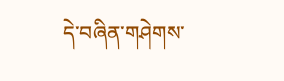དེ་བཞིན་གཤེགས་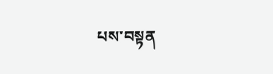པས་བསྟན